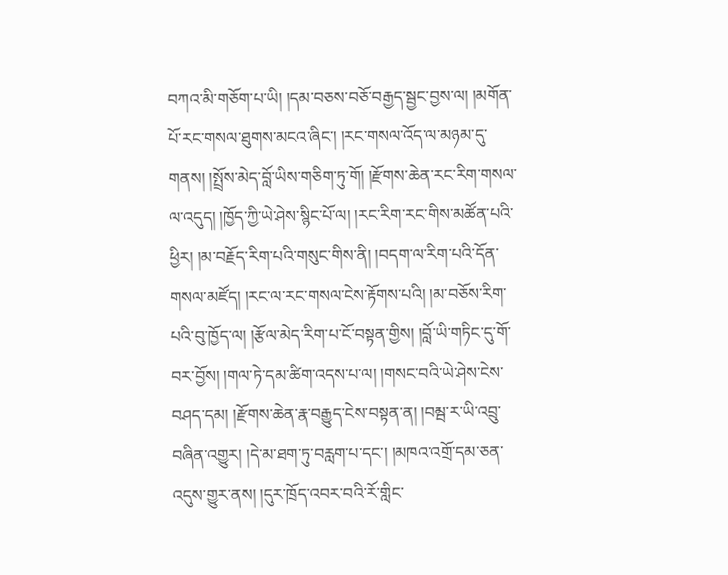བཀའ་མི་གཅོག་པ་ཡི། །དམ་བཅས་བཅོ་བརྒྱད་སྦྱང་བྱས་ལ། །མགོན་པོ་རང་གསལ་ཐུགས་མངའ་ཞིང་། །རང་གསལ་འོད་ལ་མཉམ་དུ་གནས། །སྤྲོས་མེད་བློ་ཡིས་གཅིག་ཏུ་གོ། །རྫོགས་ཆེན་རང་རིག་གསལ་ལ་འདུད། །ཁྱོད་ཀྱི་ཡེ་ཤེས་སྙིང་པོ་ལ། །རང་རིག་རང་གིས་མཚོན་པའི་ཕྱིར། །མ་བརྗོད་རིག་པའི་གསུང་གིས་ནི། །བདག་ལ་རིག་པའི་དོན་གསལ་མཛོད། །རང་ལ་རང་གསལ་ངེས་རྟོགས་པའི། །མ་བཅོས་རིག་པའི་བུ་ཁྱོད་ལ། །རྩོལ་མེད་རིག་པ་ངོ་བསྟན་གྱིས། །བློ་ཡི་གཏིང་དུ་གོ་བར་བྱོས། །གལ་ཏེ་དམ་ཚིག་འདས་པ་ལ། །གསང་བའི་ཡེ་ཤེས་ངེས་བཤད་དམ། །རྫོགས་ཆེན་རྣ་བརྒྱུད་ངེས་བསྟན་ན། །བམྦ་ར་ཡི་འབྲུ་བཞིན་འགྱུར། །དེ་མ་ཐག་ཏུ་བརླག་པ་དང་། །མཁའ་འགྲོ་དམ་ཅན་འདུས་གྱུར་ནས། །དུར་ཁྲོད་འབར་བའི་རོ་གླིང་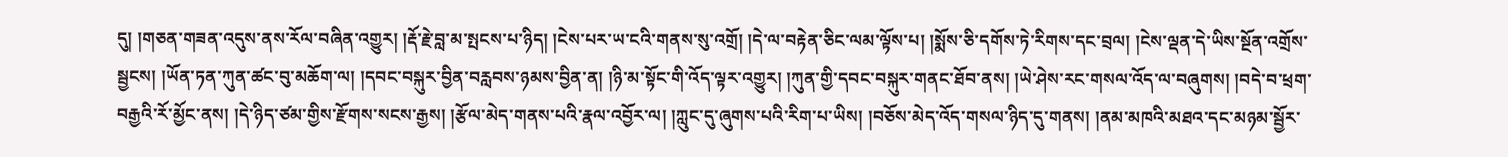དུ། །གཅན་གཟན་འདུས་ནས་རོལ་བཞིན་འགྱུར། །རྡོ་རྗེ་བླ་མ་སྤངས་པ་ཉིད། །ངེས་པར་ཡ་ངའི་གནས་སུ་འགྲོ། །དེ་ལ་བརྟེན་ཅིང་ལམ་ལྟོས་པ། །སྨོས་ཅི་དགོས་ཏེ་རིགས་དང་བྲལ། །ངེས་ལྡན་དེ་ཡིས་སྔོན་འགྲོས་སྦྱངས། །ཡོན་ཏན་ཀུན་ཚང་བུ་མཆོག་ལ། །དབང་བསྐུར་བྱིན་བརླབས་ཉམས་བྱིན་ན། །ཉི་མ་སྟོང་གི་འོད་ལྟར་འགྱུར། །ཀུན་གྱི་དབང་བསྐུར་གནང་ཐོབ་ནས། །ཡེ་ཤེས་རང་གསལ་འོད་ལ་བཞུགས། །བདེ་བ་ཕྲག་བརྒྱའི་རོ་མྱོང་ནས། །དེ་ཉིད་ཙམ་གྱིས་རྫོགས་སངས་རྒྱས། །རྩོལ་མེད་གནས་པའི་རྣལ་འབྱོར་ལ། །ཀླུང་དུ་ཞུགས་པའི་རིག་པ་ཡིས། །བཅོས་མེད་འོད་གསལ་ཉིད་དུ་གནས། །ནམ་མཁའི་མཐའ་དང་མཉམ་སྦྱོར་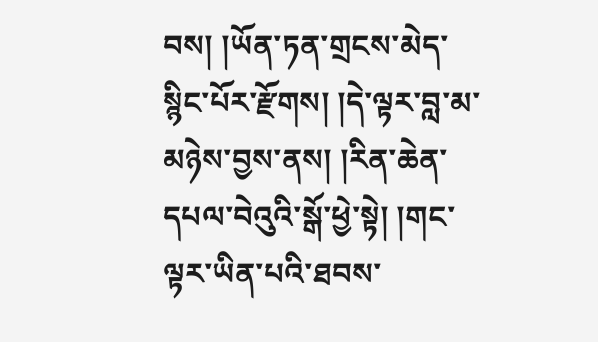བས། །ཡོན་ཏན་གྲངས་མེད་སྙིང་པོར་རྫོགས། །དེ་ལྟར་བླ་མ་མཉེས་བྱས་ནས། །རིན་ཆེན་དཔལ་བེའུའི་སྒོ་ཕྱེ་སྟེ། །གང་ལྟར་ཡིན་པའི་ཐབས་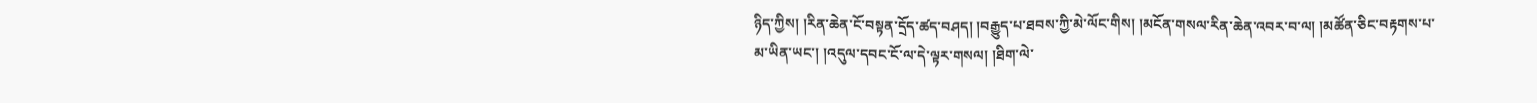ཉིད་ཀྱིས། །རིན་ཆེན་ངོ་བསྟན་དྲོད་ཚད་བཤད། །བརྒྱུད་པ་ཐབས་ཀྱི་མེ་ལོང་གིས། །མངོན་གསལ་རིན་ཆེན་འབར་བ་ལ། །མཚོན་ཅིང་བརྟགས་པ་མ་ཡིན་ཡང་། །འདུལ་དབང་ངོ་ལ་དེ་ལྟར་གསལ། །ཐིག་ལེ་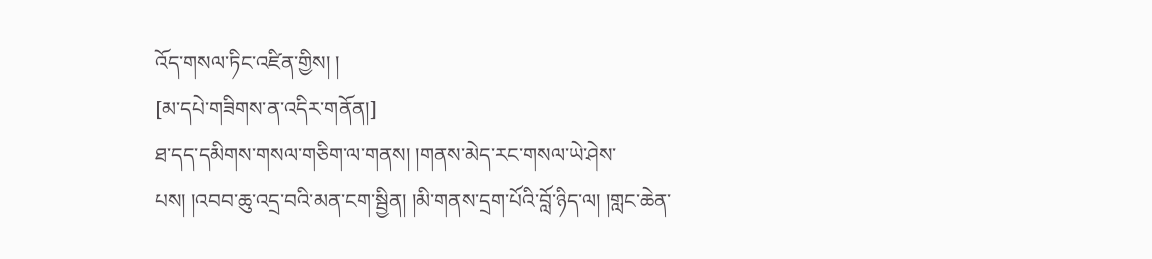འོད་གསལ་ཏིང་འཛིན་གྱིས། །
[མ་དཔེ་གཟིགས་ན་འདིར་གནོན།]
ཐ་དད་དམིགས་གསལ་གཅིག་ལ་གནས། །གནས་མེད་རང་གསལ་ཡེ་ཤེས་པས། །འབབ་ཆུ་འདྲ་བའི་མན་ངག་སྦྱིན། །མི་གནས་དྲག་པོའི་བློ་ཉིད་ལ། །གླང་ཆེན་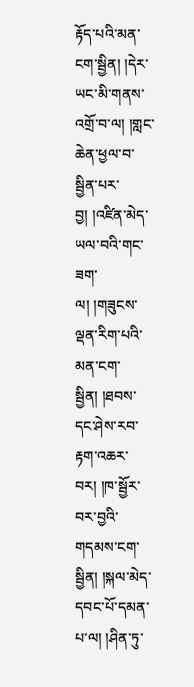རྟོད་པའི་མན་ངག་སྦྱིན། །དེར་ཡང་མི་གནས་འགྲོ་བ་ལ། །གླང་ཆེན་ཕྱལ་བ་སྦྱིན་པར་བྱ། །འཛིན་མེད་ཡལ་བའི་གང་ཟག་ལ། །གཟུངས་ལྡན་རིག་པའི་མན་ངག་སྦྱིན། །ཐབས་དང་ཤེས་རབ་རྟག་འཆར་བར། །ཁ་སྦྱོར་བར་བྱའི་གདམས་ངག་སྦྱིན། །སྐལ་མེད་དབང་པོ་དམན་པ་ལ། །ཤིན་ཏུ་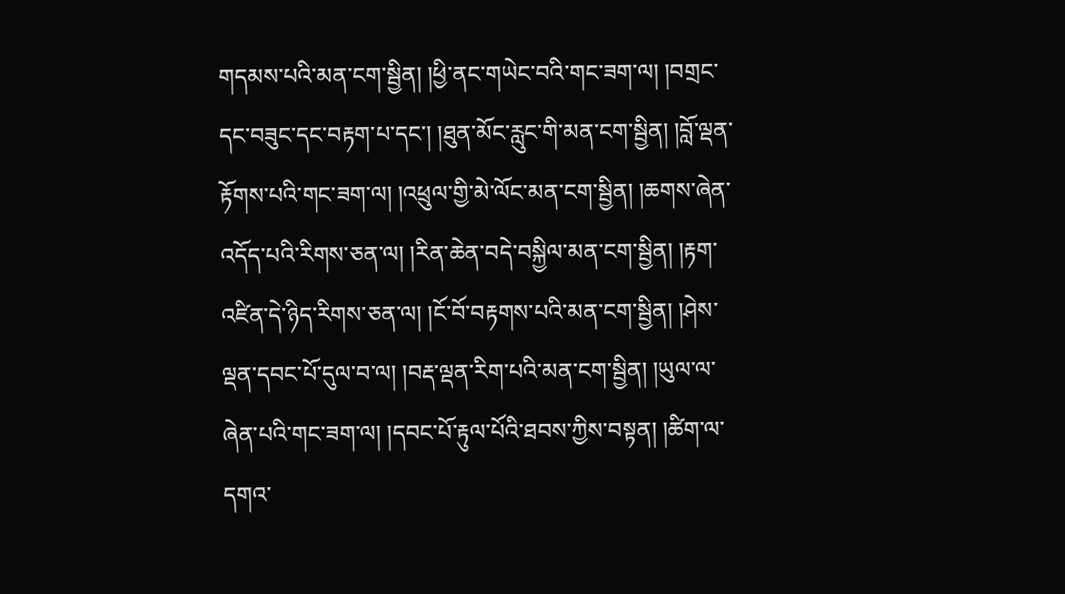གདམས་པའི་མན་ངག་སྦྱིན། །ཕྱི་ནང་གཡེང་བའི་གང་ཟག་ལ། །བགྲང་དང་བཟུང་དང་བརྟག་པ་དང་། །ཐུན་མོང་རླུང་གི་མན་ངག་སྦྱིན། །བློ་ལྡན་རྟོགས་པའི་གང་ཟག་ལ། །འཕྲུལ་གྱི་མེ་ལོང་མན་ངག་སྦྱིན། །ཆགས་ཞེན་འདོད་པའི་རིགས་ཅན་ལ། །རིན་ཆེན་བདེ་བསྐྱིལ་མན་ངག་སྦྱིན། །རྟག་འཛིན་དེ་ཉིད་རིགས་ཅན་ལ། །ངོ་བོ་བརྟགས་པའི་མན་ངག་སྦྱིན། །ཤེས་ལྡན་དབང་པོ་དུལ་བ་ལ། །བརྡ་ལྡན་རིག་པའི་མན་ངག་སྦྱིན། །ཡུལ་ལ་ཞེན་པའི་གང་ཟག་ལ། །དབང་པོ་རྟུལ་པོའི་ཐབས་ཀྱིས་བསྟན། །ཚིག་ལ་དགའ་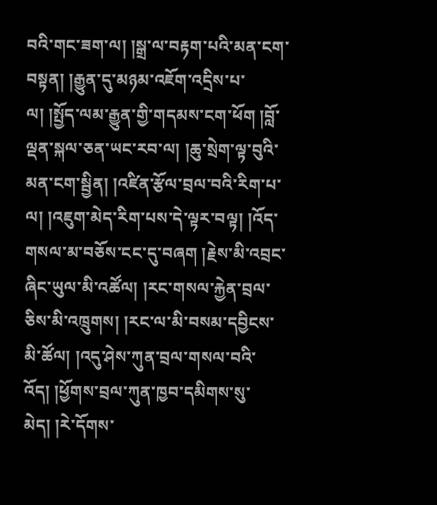བའི་གང་ཟག་ལ། །སྒྲ་ལ་བརྟག་པའི་མན་ངག་བསྟན། །རྒྱུན་དུ་མཉམ་འཇོག་འདྲིས་པ་ལ། །སྤྱོད་ལམ་རྒྱུན་གྱི་གདམས་ངག་ཕོག །བློ་ལྡན་སྐལ་ཅན་ཡང་རབ་ལ། །ཆུ་སྲེག་ལྟ་བུའི་མན་ངག་སྦྱིན། །འཛིན་རྩོལ་བྲལ་བའི་རིག་པ་ལ། །འཇུག་མེད་རིག་པས་དེ་ལྟར་བལྟ། །འོད་གསལ་མ་བཅོས་ངང་དུ་བཞག །རྗེས་མི་འབྲང་ཞིང་ཡུལ་མི་འཚོལ། །རང་གསལ་རྐྱེན་བྲལ་ཅིས་མི་འཁྲུགས། །རང་ལ་མི་བསམ་དབྱིངས་མི་ཚོལ། །འདུ་ཤེས་ཀུན་བྲལ་གསལ་བའི་འོད། །ཕྱོགས་བྲལ་ཀུན་ཁྱབ་དམིགས་སུ་མེད། །རེ་དོགས་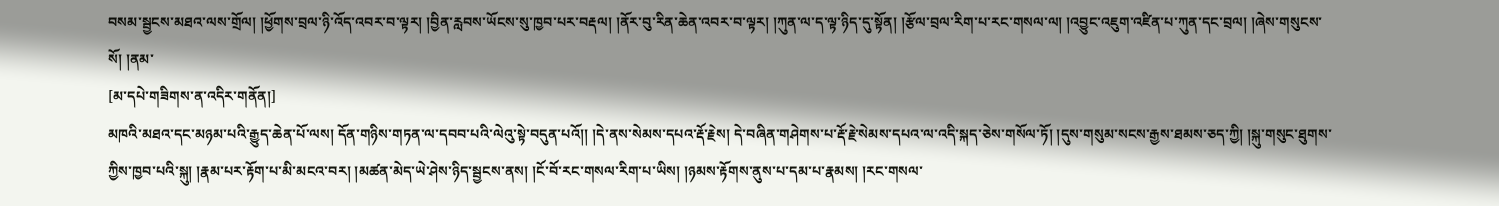བསམ་སྦྱངས་མཐའ་ལས་གྲོལ། །ཕྱོགས་བྲལ་ཉི་འོད་འབར་བ་ལྟར། །བྱིན་རླབས་ཡོངས་སུ་ཁྱབ་པར་བརྡལ། །ནོར་བུ་རིན་ཆེན་འབར་བ་ལྟར། །ཀུན་ལ་ད་ལྟ་ཉིད་དུ་སྟོན། །རྩོལ་བྲལ་རིག་པ་རང་གསལ་ལ། །འབྱུང་འཇུག་འཛིན་པ་ཀུན་དང་བྲལ། །ཞེས་གསུངས་སོ། །ནམ་
[མ་དཔེ་གཟིགས་ན་འདིར་གནོན།]
མཁའི་མཐའ་དང་མཉམ་པའི་རྒྱུད་ཆེན་པོ་ལས། དོན་གཉིས་གཏན་ལ་དབབ་པའི་ལེའུ་སྟེ་བདུན་པའོ།། །དེ་ནས་སེམས་དཔའ་རྡོ་རྗེས། དེ་བཞིན་གཤེགས་པ་རྡོ་རྗེ་སེམས་དཔའ་ལ་འདི་སྐད་ཅེས་གསོལ་ཏོ། །དུས་གསུམ་སངས་རྒྱས་ཐམས་ཅད་ཀྱི། །སྐུ་གསུང་ཐུགས་ཀྱིས་ཁྱབ་པའི་སྐུ། །རྣམ་པར་རྟོག་པ་མི་མངའ་བར། །མཚན་མེད་ཡེ་ཤེས་ཉིད་སྦྱངས་ནས། །ངོ་བོ་རང་གསལ་རིག་པ་ཡིས། །ཉམས་རྟོགས་ནུས་པ་དམ་པ་རྣམས། །རང་གསལ་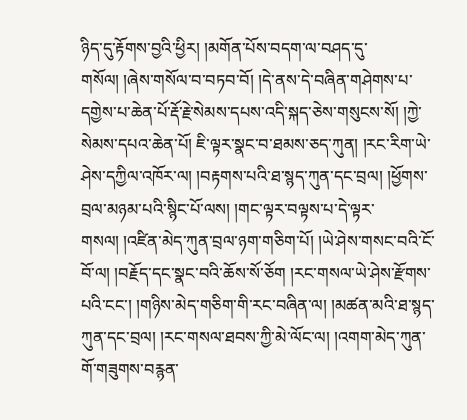ཉིད་དུ་རྟོགས་བྱའི་ཕྱིར། །མགོན་པོས་བདག་ལ་བཤད་དུ་གསོལ། །ཞེས་གསོལ་བ་བཏབ་བོ། །དེ་ནས་དེ་བཞིན་གཤེགས་པ་དགྱེས་པ་ཆེན་པོ་རྡོ་རྗེ་སེམས་དཔས་འདི་སྐད་ཅེས་གསུངས་སོ། །ཀྱེ་སེམས་དཔའ་ཆེན་པོ། ཇི་ལྟར་སྣང་བ་ཐམས་ཅད་ཀུན། །རང་རིག་ཡེ་ཤེས་དཀྱིལ་འཁོར་ལ། །བརྟགས་པའི་ཐ་སྙད་ཀུན་དང་བྲལ། །ཕྱོགས་བྲལ་མཉམ་པའི་སྙིང་པོ་ལས། །གང་ལྟར་བལྟས་པ་དེ་ལྟར་གསལ། །འཛིན་མེད་ཀུན་བྲལ་ཉག་གཅིག་པོ། །ཡེ་ཤེས་གསང་བའི་ངོ་བོ་ལ། །བརྗོད་དང་སྣང་བའི་ཆོས་སོ་ཅོག །རང་གསལ་ཡེ་ཤེས་རྫོགས་པའི་ངང་། །གཉིས་མེད་གཅིག་གི་རང་བཞིན་ལ། །མཚན་མའི་ཐ་སྙད་ཀུན་དང་བྲལ། །རང་གསལ་ཐབས་ཀྱི་མེ་ལོང་ལ། །འགག་མེད་ཀུན་གོ་གཟུགས་བརྙན་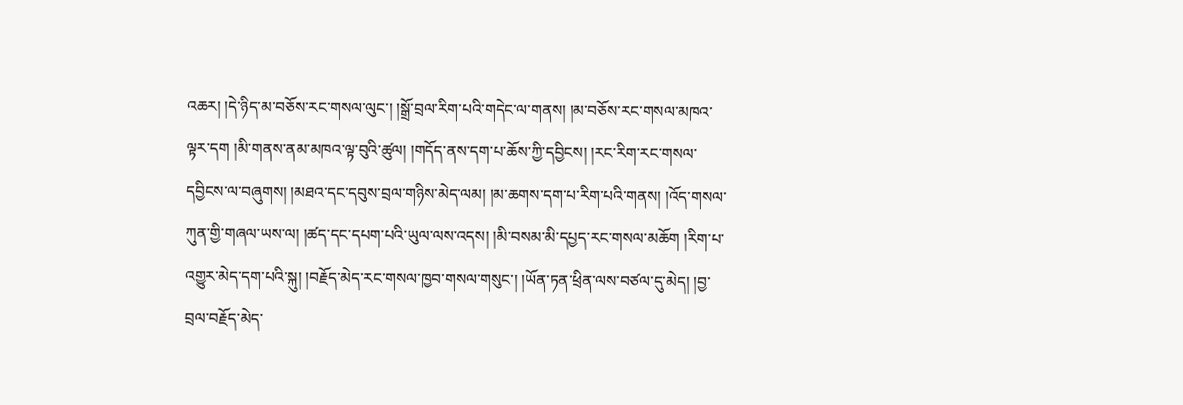འཆར། །དེ་ཉིད་མ་བཅོས་རང་གསལ་ལུང་། །སྒྲོ་བྲལ་རིག་པའི་གདེང་ལ་གནས། །མ་བཅོས་རང་གསལ་མཁའ་ལྟར་དག །མི་གནས་ནམ་མཁའ་ལྟ་བུའི་ཚུལ། །གདོད་ནས་དག་པ་ཆོས་ཀྱི་དབྱིངས། །རང་རིག་རང་གསལ་དབྱིངས་ལ་བཞུགས། །མཐའ་དང་དབུས་བྲལ་གཉིས་མེད་ལམ། །མ་ཆགས་དག་པ་རིག་པའི་གནས། །འོད་གསལ་ཀུན་གྱི་གཞལ་ཡས་ལ། །ཚད་དང་དཔག་པའི་ཡུལ་ལས་འདས། །མི་བསམ་མི་དཔྱད་རང་གསལ་མཆོག །རིག་པ་འགྱུར་མེད་དག་པའི་སྐུ། །བརྗོད་མེད་རང་གསལ་ཁྱབ་གསལ་གསུང་། །ཡོན་ཏན་ཕྲིན་ལས་བཙལ་དུ་མེད། །བྱ་བྲལ་བརྗོད་མེད་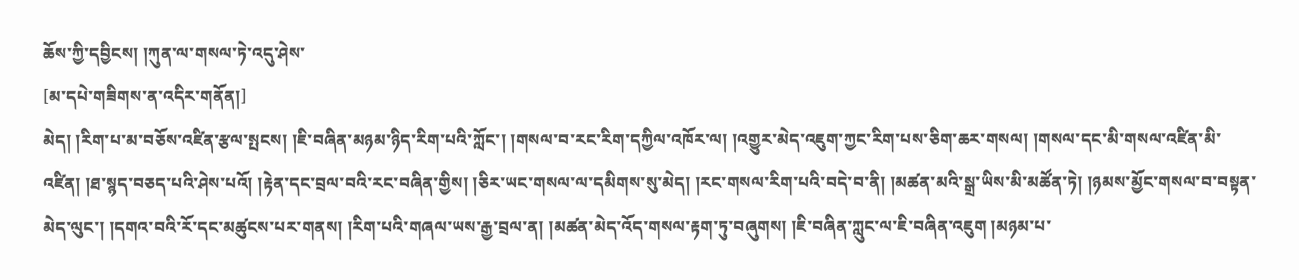ཆོས་ཀྱི་དབྱིངས། །ཀུན་ལ་གསལ་ཏེ་འདུ་ཤེས་
[མ་དཔེ་གཟིགས་ན་འདིར་གནོན།]
མེད། །རིག་པ་མ་བཅོས་འཛིན་རྩལ་སྤངས། །ཇི་བཞིན་མཉམ་ཉིད་རིག་པའི་ཀློང་། །གསལ་བ་རང་རིག་དཀྱིལ་འཁོར་ལ། །འགྱུར་མེད་འཇུག་ཀྱང་རིག་པས་ཅིག་ཆར་གསལ། །གསལ་དང་མི་གསལ་འཛིན་མི་འཛིན། །ཐ་སྙད་བཅད་པའི་ཤེས་པའོ། །རྟེན་དང་བྲལ་བའི་རང་བཞིན་གྱིས། །ཅིར་ཡང་གསལ་ལ་དམིགས་སུ་མེད། །རང་གསལ་རིག་པའི་བདེ་བ་ནི། །མཚན་མའི་སྒྲ་ཡིས་མི་མཚོན་ཏེ། །ཉམས་མྱོང་གསལ་བ་བསྟན་མེད་ལུང་། །དགའ་བའི་རོ་དང་མཚུངས་པར་གནས། །རིག་པའི་གཞལ་ཡས་རྒྱ་བྲལ་ན། །མཚན་མེད་འོད་གསལ་རྟག་ཏུ་བཞུགས། །ཇི་བཞིན་ཀླུང་ལ་ཇི་བཞིན་འཇུག །མཉམ་པ་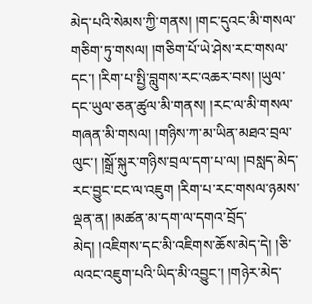མེད་པའི་སེམས་ཀྱི་གནས། །གང་དུའང་མི་གསལ་གཅིག་ཏུ་གསལ། །གཅིག་པོ་ཡེ་ཤེས་རང་གསལ་དང་། །རིག་པ་སྤྱི་བླུགས་རང་འཆར་བས། །ཡུལ་དང་ཡུལ་ཅན་ཚུལ་མི་གནས། །རང་ལ་མི་གསལ་གཞན་མི་གསལ། །གཉིས་ཀ་མ་ཡིན་མཐའ་བྲལ་ལུང་། །སྒྲོ་སྐུར་གཉིས་བྲལ་དག་པ་ལ། །བསླད་མེད་རང་བྱུང་ངང་ལ་འཇུག །རིག་པ་རང་གསལ་ཉམས་ལྡན་ན། །མཚན་མ་དག་ལ་དགའ་བྲོད་མེད། །འཇིགས་དང་མི་འཇིགས་ཆོས་མེད་དེ། །ཅི་ལའང་འཇུག་པའི་ཡིད་མི་འབྱུང་། །གཉེར་མེད་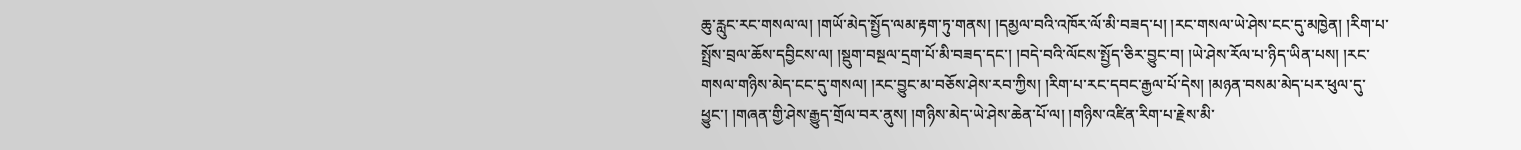ཆུ་རླུང་རང་གསལ་ལ། །གཡོ་མེད་སྤྱོད་ལམ་རྟག་ཏུ་གནས། །དམྱལ་བའི་འཁོར་ལོ་མི་བཟད་པ། །རང་གསལ་ཡེ་ཤེས་ངང་དུ་མཁྱེན། །རིག་པ་སྤྲོས་བྲལ་ཆོས་དབྱིངས་ལ། །སྡུག་བསྔལ་དྲག་པོ་མི་བཟད་དང་། །བདེ་བའི་ལོངས་སྤྱོད་ཅིར་བྱུང་བ། །ཡེ་ཤེས་རོལ་པ་ཉིད་ཡིན་པས། །རང་གསལ་གཉིས་མེད་ངང་དུ་གསལ། །རང་བྱུང་མ་བཅོས་ཤེས་རབ་ཀྱིས། །རིག་པ་རང་དབང་རྒྱལ་པོ་དེས། །མཉན་བསམ་མེད་པར་ཕུལ་དུ་ཕྱུང་། །གཞན་གྱི་ཤེས་རྒྱུད་གྲོལ་བར་ནུས། །གཉིས་མེད་ཡེ་ཤེས་ཆེན་པོ་ལ། །གཉིས་འཛིན་རིག་པ་རྗེས་མི་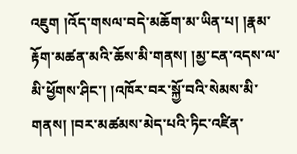འཇུག །འོད་གསལ་བདེ་མཆོག་མ་ཡིན་པ། །རྣམ་རྟོག་མཚན་མའི་ཆོས་མི་གནས། །མྱ་ངན་འདས་ལ་མི་ཕྱོགས་ཤིང་། །འཁོར་བར་སྐྱོ་བའི་སེམས་མི་གནས། །བར་མཚམས་མེད་པའི་ཏིང་འཛིན་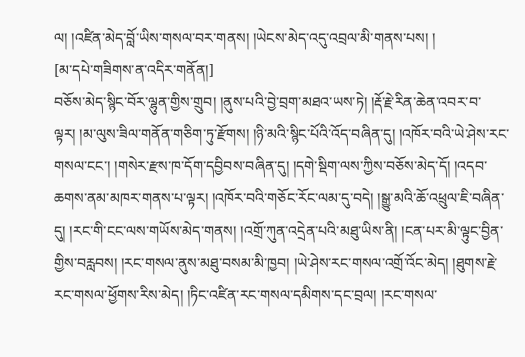ལ། །འཛིན་མེད་བློ་ཡིས་གསལ་བར་གནས། །ཡེངས་མེད་འདུ་འབྲལ་མི་གནས་པས། །
[མ་དཔེ་གཟིགས་ན་འདིར་གནོན།]
བཅོས་མེད་སྙིང་བོར་ལྷུན་གྱིས་གྲུབ། །ནུས་པའི་བྱེ་བྲག་མཐའ་ཡས་ཏེ། །རྡོ་རྗེ་རིན་ཆེན་འབར་བ་ལྟར། །མ་ལུས་ཟིལ་གནོན་གཅིག་ཏུ་རྫོགས། །ཉི་མའི་སྙིང་པོའི་འོད་བཞིན་དུ། །འཁོར་བའི་ཡེ་ཤེས་རང་གསལ་ངང་། །གསེར་རྫས་ཁ་དོག་དབྱིབས་བཞིན་དུ། །དགེ་སྡིག་ལས་ཀྱིས་བཅོས་མེད་དོ། །འདབ་ཆགས་ནམ་མཁར་གནས་པ་ལྟར། །འཁོར་བའི་གཅོང་རོང་ལམ་དུ་བདེ། །སྒྱུ་མའི་ཆོ་འཕྲུལ་ཇི་བཞིན་དུ། །རང་གི་ངང་ལས་གཡོས་མེད་གནས། །འགྲོ་ཀུན་འདྲེན་པའི་མཐུ་ཡིས་ནི། །ངན་པར་མི་ལྟུང་བྱིན་གྱིས་བརླབས། །རང་གསལ་ནུས་མཐུ་བསམ་མི་ཁྱབ། །ཡེ་ཤེས་རང་གསལ་འགྲོ་འོང་མེད། །ཐུགས་རྗེ་རང་གསལ་ཕྱོགས་རིས་མེད། །ཏིང་འཛིན་རང་གསལ་དམིགས་དང་བྲལ། །རང་གསལ་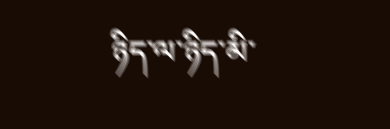ཉིད་ལ་ཉིད་མི་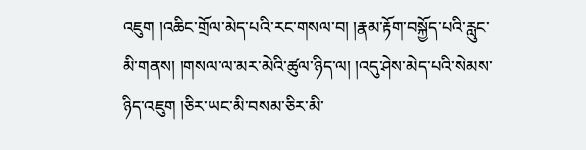འཇུག །འཆིང་གྲོལ་མེད་པའི་རང་གསལ་བ། །རྣམ་རྟོག་བསྐྱོད་པའི་རླུང་མི་གནས། །གསལ་ལ་མར་མེའི་ཚུལ་ཉིད་ལ། །འདུ་ཤེས་མེད་པའི་སེམས་ཉིད་འཇུག །ཅིར་ཡང་མི་བསམ་ཅིར་མི་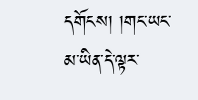དགོངས། །གང་ཡང་མ་ཡིན་དེ་ལྟར་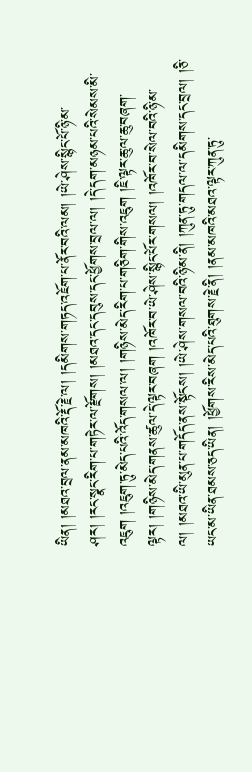ཡིན། །མཐའ་བྲལ་ནམ་མཁའི་རྡོ་རྗེ་ལ། །དམིགས་གཏད་འཇོག་པ་ནོར་བའི་ལམ། །ཡེ་ཤེས་སྙིང་པོ་ཉི་མ་ཤར། །རང་སྣང་རིག་པ་གཏེར་ལ་རྫོགས། །མཐའ་དང་དབུས་དང་ཕྱོགས་བྲལ་ལ། །དེ་དག་མཉམ་པའི་སེམས་མི་འཇུག །འཇུག་ཏུ་མེད་པའི་འོད་གསལ་ལ། །གཉིས་མེད་རིག་པ་གཅིག་གིས་འཇུག །ཇི་ལྟར་ཆུ་ལ་ཆུ་བཞག་ལྟར། །གཉིས་མེད་གནས་ཚུལ་དེ་ལྟར་བཞག །འཁོར་བ་ཡེ་ཤེས་སྙིང་པོར་གསལ། །འཁོར་བ་སེལ་བའི་ཉི་མ་ལ། །མཐའ་ཡི་མུན་པ་གདོད་ནས་སྟོངས། །ཡེ་ཤེས་གསལ་བའི་ཉི་མ་ནི། །ཀུན་ཏུ་གདལ་ལ་དམིགས་དང་བྲལ། །ཅི་ཡང་མ་ཡིན་ཐམས་ཅད་ཡིན། །ཕྱོགས་རིས་མེད་པའི་ཐུགས་རྗེ་ནི། །ནམ་མཁའི་མཐའ་ལྟར་ཀུན་ཏུ་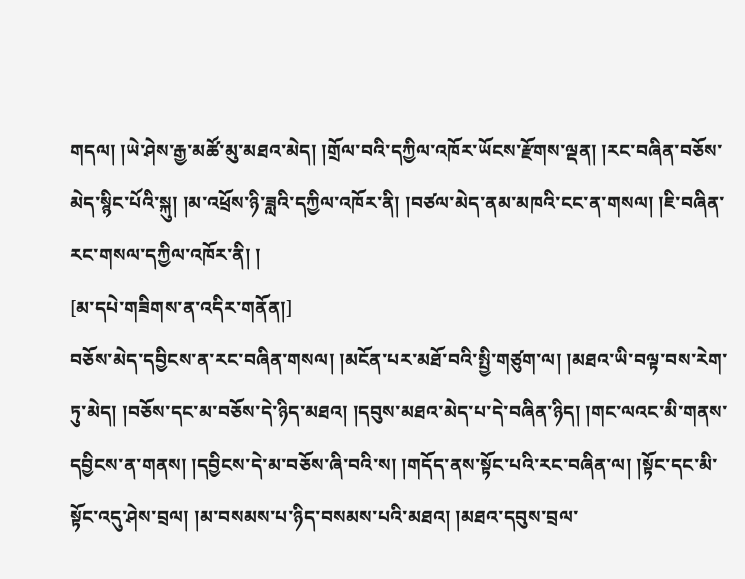གདལ། །ཡེ་ཤེས་རྒྱ་མཚོ་མུ་མཐའ་མེད། །གྲོལ་བའི་དཀྱིལ་འཁོར་ཡོངས་རྫོགས་ལྡན། །རང་བཞིན་བཅོས་མེད་སྙིང་པོའི་སྐུ། །མ་འཕྲོས་ཉི་ཟླའི་དཀྱིལ་འཁོར་ནི། །བཙལ་མེད་ནམ་མཁའི་ངང་ན་གསལ། །ཇི་བཞིན་རང་གསལ་དཀྱིལ་འཁོར་ནི། །
[མ་དཔེ་གཟིགས་ན་འདིར་གནོན།]
བཅོས་མེད་དབྱིངས་ན་རང་བཞིན་གསལ། །མངོན་པར་མཐོ་བའི་སྤྱི་གཙུག་ལ། །མཐའ་ཡི་བལྟ་བས་རེག་ཏུ་མེད། །བཅོས་དང་མ་བཅོས་དེ་ཉིད་མཐའ། །དབུས་མཐའ་མེད་པ་དེ་བཞིན་ཉིད། །གང་ལའང་མི་གནས་དབྱིངས་ན་གནས། །དབྱིངས་དེ་མ་བཅོས་ཞི་བའི་ས། །གདོད་ནས་སྟོང་པའི་རང་བཞིན་ལ། །སྟོང་དང་མི་སྟོང་འདུ་ཤེས་བྲལ། །མ་བསམས་པ་ཉིད་བསམས་པའི་མཐའ། །མཐའ་དབུས་བྲལ་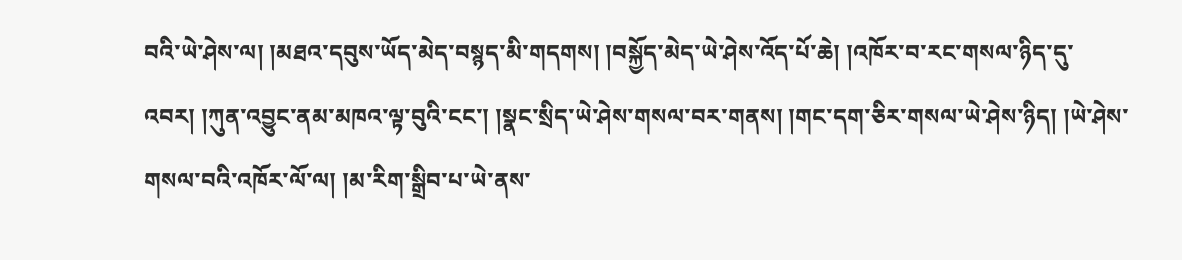བའི་ཡེ་ཤེས་ལ། །མཐའ་དབུས་ཡོད་མེད་བསྙད་མི་གདགས། །བསྐྱོད་མེད་ཡེ་ཤེས་འོད་པོ་ཆེ། །འཁོར་བ་རང་གསལ་ཉིད་དུ་འབར། །ཀུན་འབྱུང་ནམ་མཁའ་ལྟ་བུའི་ངང་། །སྣང་སྲིད་ཡེ་ཤེས་གསལ་བར་གནས། །གང་དག་ཅིར་གསལ་ཡེ་ཤེས་ཉིད། །ཡེ་ཤེས་གསལ་བའི་འཁོར་ལོ་ལ། །མ་རིག་སྒྲིབ་པ་ཡེ་ནས་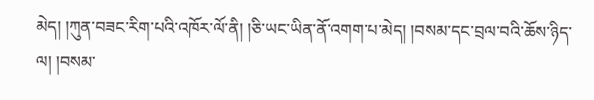མེད། །ཀུན་བཟང་རིག་པའི་འཁོར་ལོ་ནི། །ཅི་ཡང་ཡིན་ནོ་འགག་པ་མེད། །བསམ་དང་བྲལ་བའི་ཆོས་ཉིད་ལ། །བསམ་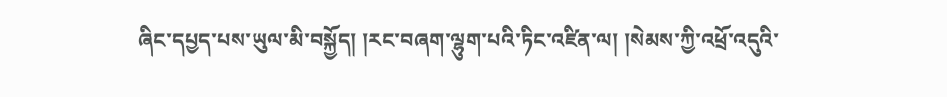ཞིང་དཔྱད་པས་ཡུལ་མི་བསྐྱོད། །རང་བཞག་ལྷུག་པའི་ཏིང་འཛིན་ལ། །སེམས་ཀྱི་འཕྲོ་འདུའི་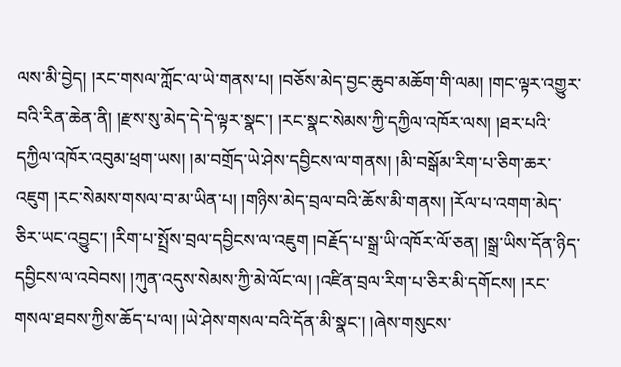ལས་མི་བྱེད། །རང་གསལ་ཀློང་ལ་ཡེ་གནས་པ། །བཅོས་མེད་བྱང་ཆུབ་མཆོག་གི་ལམ། །གང་ལྟར་འགྱུར་བའི་རིན་ཆེན་ནི། །རྫས་སུ་མེད་དེ་དེ་ལྟར་སྣང་། །རང་སྣང་སེམས་ཀྱི་དཀྱིལ་འཁོར་ལས། །ཐར་པའི་དཀྱིལ་འཁོར་འབུམ་ཕྲག་ཡས། །མ་བགྲོད་ཡེ་ཤེས་དབྱིངས་ལ་གནས། །མི་བསྒོམ་རིག་པ་ཅིག་ཆར་འཇུག །རང་སེམས་གསལ་བ་མ་ཡིན་པ། །གཉིས་མེད་བྲལ་བའི་ཆོས་མི་གནས། །རོལ་པ་འགག་མེད་ཅིར་ཡང་འབྱུང་། །རིག་པ་སྤྲོས་བྲལ་དབྱིངས་ལ་འཇུག །བརྗོད་པ་སྒྲ་ཡི་འཁོར་ལོ་ཅན། །སྒྲ་ཡིས་དོན་ཉིད་དབྱིངས་ལ་འབེབས། །ཀུན་འདུས་སེམས་ཀྱི་མེ་ལོང་ལ། །འཛིན་བྲལ་རིག་པ་ཅིར་མི་དགོངས། །རང་གསལ་ཐབས་ཀྱིས་ཆོད་པ་ལ། །ཡེ་ཤེས་གསལ་བའི་དོན་མི་སྣང་། །ཞེས་གསུངས་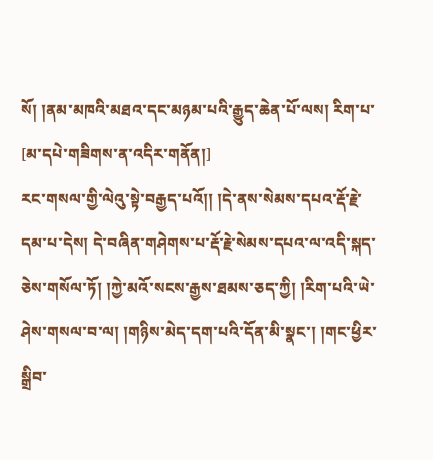སོ། །ནམ་མཁའི་མཐའ་དང་མཉམ་པའི་རྒྱུད་ཆེན་པོ་ལས། རིག་པ་
[མ་དཔེ་གཟིགས་ན་འདིར་གནོན།]
རང་གསལ་གྱི་ལེའུ་སྟེ་བརྒྱད་པའོ།། །དེ་ནས་སེམས་དཔའ་རྡོ་རྗེ་དམ་པ་དེས། དེ་བཞིན་གཤེགས་པ་རྡོ་རྗེ་སེམས་དཔའ་ལ་འདི་སྐད་ཅེས་གསོལ་ཏོ། །ཀྱེ་མའོ་སངས་རྒྱས་ཐམས་ཅད་ཀྱི། །རིག་པའི་ཡེ་ཤེས་གསལ་བ་ལ། །གཉིས་མེད་དག་པའི་དོན་མི་སྣང་། །གང་ཕྱིར་སྒྲིབ་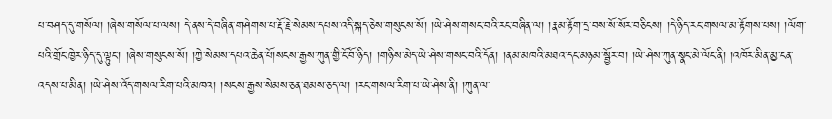པ་བཤད་དུ་གསོལ། །ཞེས་གསོལ་པ་ལས། དེ་ནས་དེ་བཞིན་གཤེགས་པ་རྡོ་རྗེ་སེམས་དཔས་འདི་སྐད་ཅེས་གསུངས་སོ། །ཡེ་ཤེས་གསང་བའི་རང་བཞིན་ལ། །རྣམ་རྟོག་དྲ་བས་སོ་སོར་བཅིངས། །དེ་ཉིད་རང་གསལ་མ་རྟོགས་པས། །ལོག་པའི་གྲོང་ཁྱེར་ཉིད་དུ་ལྟུང་། །ཞེས་གསུངས་སོ། །ཀྱེ་སེམས་དཔའ་ཆེན་པོ།སངས་རྒྱས་ཀུན་གྱི་ངོ་བོ་ཉིད། །གཉིས་མེད་ཡེ་ཤེས་གསང་བའི་དོན། །ནམ་མཁའི་མཐའ་དང་མཉམ་སྦྱོར་བ། །ཡེ་ཤེས་ཀུན་སྣང་མེ་ལོང་ནི། །འཁོར་མིན་མྱ་ངན་འདས་པ་མིན། །ཡེ་ཤེས་འོད་གསལ་རིག་པའི་མཁའ། །སངས་རྒྱས་སེམས་ཅན་ཐམས་ཅད་ལ། །རང་གསལ་རིག་པ་ཡེ་ཤེས་ནི། །ཀུན་ལ་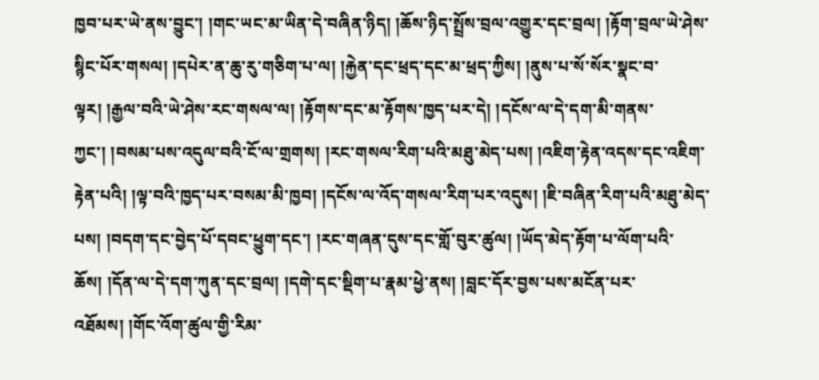ཁྱབ་པར་ཡེ་ནས་བྱུང་། །གང་ཡང་མ་ཡིན་དེ་བཞིན་ཉིད། །ཆོས་ཉིད་སྤྲོས་བྲལ་འགྱུར་དང་བྲལ། །རྟོག་བྲལ་ཡེ་ཤེས་སྙིང་པོར་གསལ། །དཔེར་ན་ཆུ་རུ་གཅིག་པ་ལ། །རྐྱེན་དང་ཕྲད་དང་མ་ཕྲད་ཀྱིས། །ནུས་པ་སོ་སོར་སྣང་བ་ལྟར། །རྒྱལ་བའི་ཡེ་ཤེས་རང་གསལ་ལ། །རྟོགས་དང་མ་རྟོགས་ཁྱད་པར་དེ། །དངོས་ལ་དེ་དག་མི་གནས་ཀྱང་། །བསམ་པས་འདུལ་བའི་ངོ་ལ་གྲགས། །རང་གསལ་རིག་པའི་མཐུ་མེད་པས། །འཇིག་རྟེན་འདས་དང་འཇིག་རྟེན་པའི། །ལྟ་བའི་ཁྱད་པར་བསམ་མི་ཁྱབ། །དངོས་ལ་འོད་གསལ་རིག་པར་འདུས། །ཇི་བཞིན་རིག་པའི་མཐུ་མེད་པས། །བདག་དང་བྱེད་པོ་དབང་ཕྱུག་དང་། །རང་གཞན་དུས་དང་གློ་བུར་ཚུལ། །ཡོད་མེད་རྟོག་པ་ལོག་པའི་ཆོས། །དོན་ལ་དེ་དག་ཀུན་དང་བྲལ། །དགེ་དང་སྡིག་པ་རྣམ་ཕྱེ་ནས། །བླང་དོར་བྱས་པས་མངོན་པར་འཐོམས། །གོང་འོག་ཚུལ་གྱི་རིམ་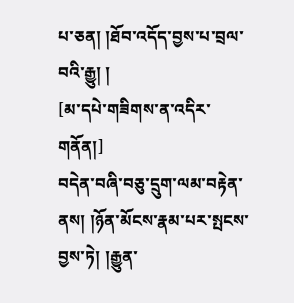པ་ཅན། །ཐོབ་འདོད་བྱས་པ་བྲལ་བའི་རྒྱུ། །
[མ་དཔེ་གཟིགས་ན་འདིར་གནོན།]
བདེན་བཞི་བཅུ་དྲུག་ལམ་བརྟེན་ནས། །ཉོན་མོངས་རྣམ་པར་སྤངས་བྱས་ཏེ། །རྒྱུན་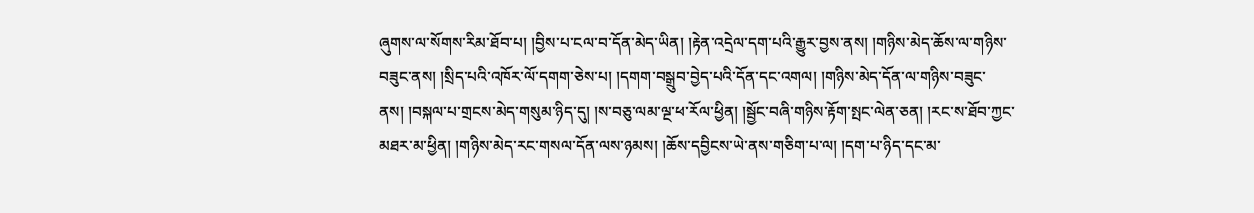ཞུགས་ལ་སོགས་རིམ་ཐོབ་པ། །བྱིས་པ་ངལ་བ་དོན་མེད་ཡིན། །རྟེན་འདྲེལ་དག་པའི་རྒྱུར་བྱས་ནས། །གཉིས་མེད་ཆོས་ལ་གཉིས་བཟུང་ནས། །སྲིད་པའི་འཁོར་ལོ་དགག་ཅེས་པ། །དགག་བསྒྲུབ་བྱེད་པའི་དོན་དང་འགལ། །གཉིས་མེད་དོན་ལ་གཉིས་བཟུང་ནས། །བསྐལ་པ་གྲངས་མེད་གསུམ་ཉིད་དུ། །ས་བཅུ་ལམ་ལྔ་ཕ་རོལ་ཕྱིན། །སྦྱོང་བཞི་གཉིས་རྟོག་སྤང་ལེན་ཅན། །རང་ས་ཐོབ་ཀྱང་མཐར་མ་ཕྱིན། །གཉིས་མེད་རང་གསལ་དོན་ལས་ཉམས། །ཆོས་དབྱིངས་ཡེ་ནས་གཅིག་པ་ལ། །དག་པ་ཉིད་དང་མ་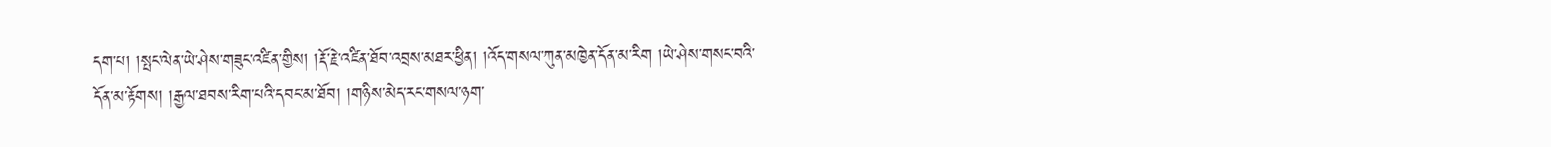དག་པ། །སྤང་ལེན་ཡེ་ཤེས་གཟུང་འཛིན་གྱིས། །རྡོ་རྗེ་འཛིན་ཐོབ་འབྲས་མཐར་ཕྱིན། །འོད་གསལ་ཀུན་མཁྱེན་དོན་མ་རིག །ཡེ་ཤེས་གསང་བའི་དོན་མ་རྟོགས། །རྒྱལ་ཐབས་རིག་པའི་དབང་མ་ཐོབ། །གཉིས་མེད་རང་གསལ་ཉག་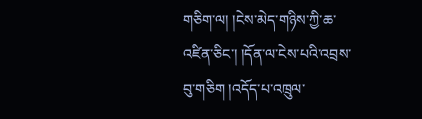གཅིག་ལ། །ངེས་མེད་གཉིས་ཀྱི་ཆ་འཛིན་ཅིང་། །དོན་ལ་ངེས་པའི་འབྲས་བུ་གཅིག །འདོད་པ་འཁྲུལ་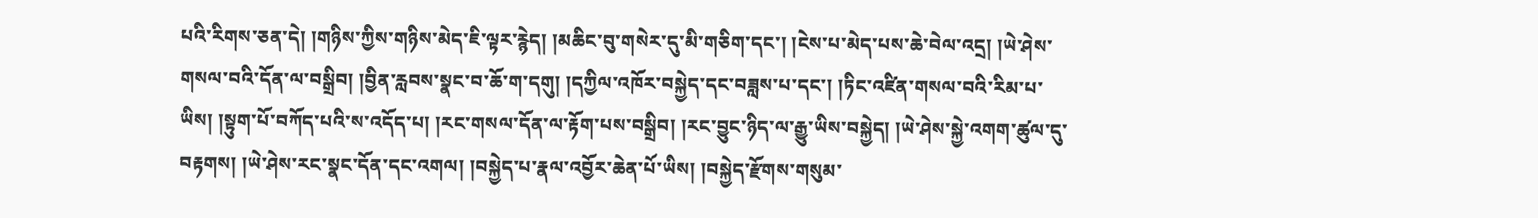པའི་རིགས་ཅན་དེ། །གཉིས་ཀྱིས་གཉིས་མེད་ཇི་ལྟར་རྙེད། །མཆིང་བུ་གསེར་དུ་མི་གཅིག་དང་། །ངེས་པ་མེད་པས་ཆེ་བེལ་འདྲ། །ཡེ་ཤེས་གསལ་བའི་དོན་ལ་བསྒྲིབ། །བྱིན་རླབས་སྣང་བ་ཆོ་ག་དགུ། །དཀྱིལ་འཁོར་བསྐྱེད་དང་བཟླས་པ་དང་། །ཏིང་འཛིན་གསལ་བའི་རིམ་པ་ཡིས། །སྟུག་པོ་བཀོད་པའི་ས་འདོད་པ། །རང་གསལ་དོན་ལ་རྟོག་པས་བསྒྲིབ། །རང་བྱུང་ཉིད་ལ་རྒྱུ་ཡིས་བསྐྱེད། །ཡེ་ཤེས་སྐྱེ་འགག་ཚུལ་དུ་བརྟགས། །ཡེ་ཤེས་རང་སྣང་དོན་དང་འགལ། །བསྐྱེད་པ་རྣལ་འབྱོར་ཆེན་པོ་ཡིས། །བསྐྱེད་རྫོགས་གསུམ་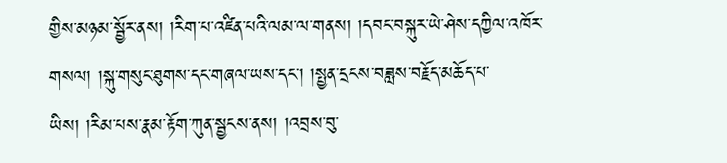གྱིས་མཉམ་སྦྱོར་ནས། །རིག་པ་འཛིན་པའི་ལམ་ལ་གནས། །དབང་བསྐུར་ཡེ་ཤེས་དཀྱིལ་འཁོར་གསལ། །སྐུ་གསུང་ཐུགས་དང་གཞལ་ཡས་དང་། །སྤྱན་དྲངས་བཟླས་བརྗོད་མཆོད་པ་ཡིས། །རིམ་པས་རྣམ་རྟོག་ཀུན་སྦྱངས་ནས། །འབྲས་བུ་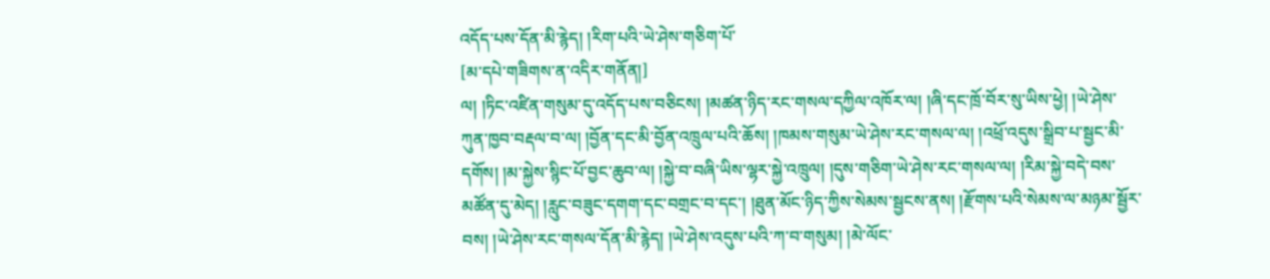འདོད་པས་དོན་མི་རྙེད། །རིག་པའི་ཡེ་ཤེས་གཅིག་པོ་
[མ་དཔེ་གཟིགས་ན་འདིར་གནོན།]
ལ། །ཏིང་འཛིན་གསུམ་དུ་འདོད་པས་བཅིངས། །མཚན་ཉིད་རང་གསལ་དཀྱིལ་འཁོར་ལ། །ཞི་དང་ཁྲོ་བོར་སུ་ཡིས་ཕྱེ། །ཡེ་ཤེས་ཀུན་ཁྱབ་བརྡལ་བ་ལ། །བྱོན་དང་མི་བྱོན་འཁྲུལ་པའི་ཆོས། །ཁམས་གསུམ་ཡེ་ཤེས་རང་གསལ་ལ། །འཕྲོ་འདུས་སྒྲིབ་པ་སྦྱང་མི་དགོས། །མ་སྐྱེས་སྙིང་པོ་བྱང་ཆུབ་ལ། །སྐྱེ་བ་བཞི་ཡིས་ལྷར་སྐྱེ་འཁྲུལ། །དུས་གཅིག་ཡེ་ཤེས་རང་གསལ་ལ། །རིམ་སྐྱེ་བདེ་བས་མཚོན་དུ་མེད། །རླུང་བཟུང་དགག་དང་བགྲང་བ་དང་། །ཐུན་མོང་ཉིད་ཀྱིས་སེམས་སྦྱངས་ནས། །རྫོགས་པའི་སེམས་ལ་མཉམ་སྦྱོར་བས། །ཡེ་ཤེས་རང་གསལ་དོན་མི་རྙེད། །ཡེ་ཤེས་འདུས་པའི་ཀ་བ་གསུམ། །མེ་ལོང་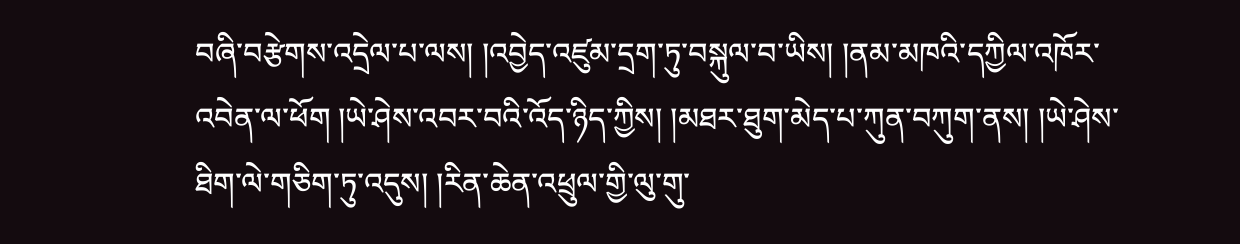བཞི་བརྩེགས་འདྲེལ་པ་ལས། །འབྱེད་འཛུམ་དྲག་ཏུ་བསྐུལ་བ་ཡིས། །ནམ་མཁའི་དཀྱིལ་འཁོར་འབེན་ལ་ཕོག །ཡེ་ཤེས་འབར་བའི་འོད་ཉིད་ཀྱིས། །མཐར་ཐུག་མེད་པ་ཀུན་བཀུག་ནས། །ཡེ་ཤེས་ཐིག་ལེ་གཅིག་ཏུ་འདུས། །རིན་ཆེན་འཕྲུལ་གྱི་ལུ་གུ་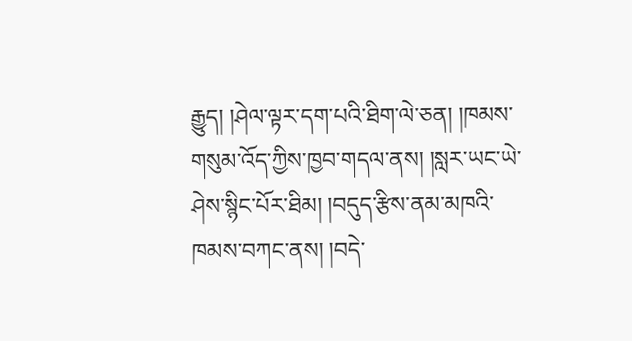རྒྱུད། །ཤེལ་ལྟར་དག་པའི་ཐིག་ལེ་ཅན། །ཁམས་གསུམ་འོད་ཀྱིས་ཁྱབ་གདལ་ནས། །སླར་ཡང་ཡེ་ཤེས་སྙིང་པོར་ཐིམ། །བདུད་རྩིས་ནམ་མཁའི་ཁམས་བཀང་ནས། །བདེ་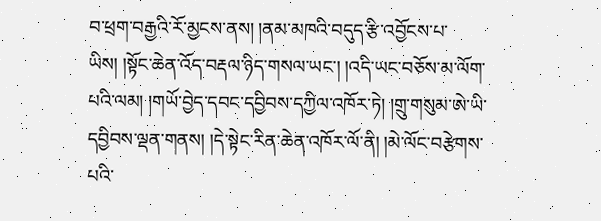བ་ཕྲག་བརྒྱའི་རོ་མྱངས་ནས། །ནམ་མཁའི་བདུད་རྩི་འབྱོངས་པ་ཡིས། །སྟོང་ཆེན་འོད་བརྡལ་ཉིད་གསལ་ཡང་། །འདི་ཡང་བཅོས་མ་ལོག་པའི་ལམ། །གཡོ་བྱེད་དབང་དབྱིབས་དཀྱིལ་འཁོར་ཏེ། །གྲུ་གསུམ་ཨེ་ཡི་དབྱིབས་ལྡན་གནས། །དེ་སྟེང་རིན་ཆེན་འཁོར་ལོ་ནི། །མེ་ལོང་བརྩེགས་པའི་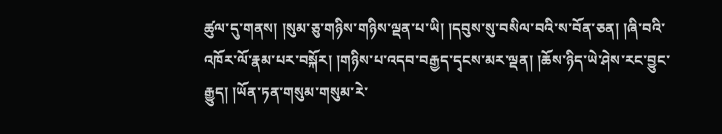ཚུལ་དུ་གནས། །སུམ་ཅུ་གཉིས་གཉིས་ལྡན་པ་ཡི། །དབུས་སུ་བསིལ་བའི་ས་བོན་ཅན། །ཞི་བའི་འཁོར་ལོ་རྣམ་པར་བསྐོར། །གཉིས་པ་འདབ་བརྒྱད་དྭངས་མར་ལྡན། །ཆོས་ཉིད་ཡེ་ཤེས་རང་བྱུང་རྒྱུད། །ཡོན་ཏན་གསུམ་གསུམ་རེ་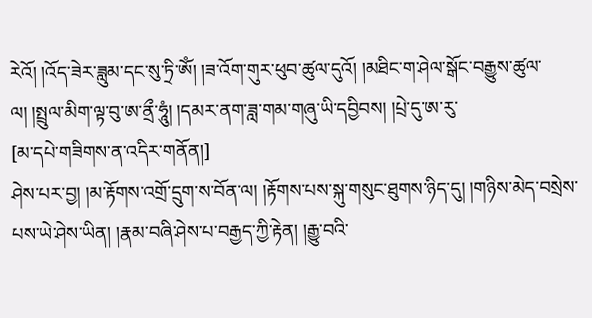རེའོ། །འོད་ཟེར་ཟླུམ་དང་སུ་ཏྲི་ཨོཾ། །ཟ་འོག་གུར་ཕུབ་ཚུལ་དུའོ། །མཐིང་ག་ཤེལ་སྒོང་བརྒྱུས་ཚུལ་ལ། །སྤྲུལ་མིག་ལྟ་བུ་ཨ་ནྲྀ་ཧཱུཾ། །དམར་ནག་ཟླ་གམ་གཞུ་ཡི་དབྱིབས། །པྲེ་དུ་ཨ་རུ་
[མ་དཔེ་གཟིགས་ན་འདིར་གནོན།]
ཤེས་པར་བྱ། །མ་རྟོགས་འགྲོ་དྲུག་ས་བོན་ལ། །རྟོགས་པས་སྐུ་གསུང་ཐུགས་ཉིད་དུ། །གཉིས་མེད་བསྲེས་པས་ཡེ་ཤེས་ཡིན། །རྣམ་བཞི་ཤེས་པ་བརྒྱད་ཀྱི་རྟེན། །རྒྱུ་བའི་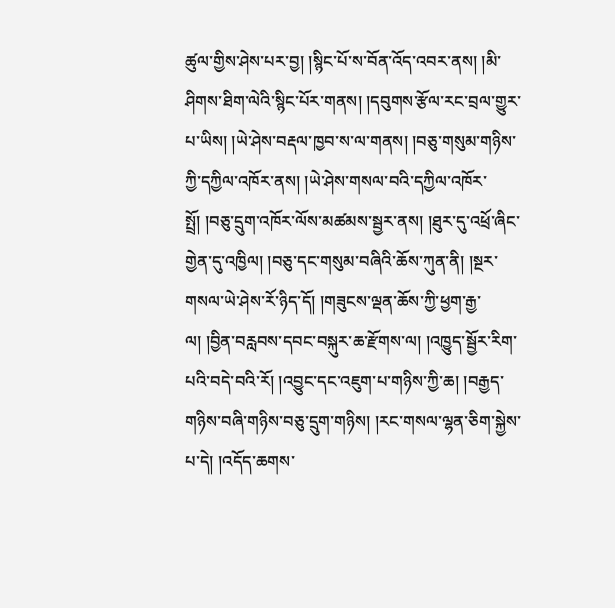ཚུལ་གྱིས་ཤེས་པར་བྱ། །སྙིང་པོ་ས་བོན་འོད་འབར་ནས། །མི་ཤིགས་ཐིག་ལེའི་སྙིང་པོར་གནས། །དབུགས་རྩོལ་རང་བྲལ་གྱུར་པ་ཡིས། །ཡེ་ཤེས་བརྡལ་ཁྱབ་ས་ལ་གནས། །བཅུ་གསུམ་གཉིས་ཀྱི་དཀྱིལ་འཁོར་ནས། །ཡེ་ཤེས་གསལ་བའི་དཀྱིལ་འཁོར་སྤྲོ། །བཅུ་དྲུག་འཁོར་ལོས་མཚམས་སྦྱར་ནས། །ཐུར་དུ་འཕྲོ་ཞིང་གྱེན་དུ་འཁྱིལ། །བཅུ་དང་གསུམ་བཞིའི་ཆོས་ཀུན་ནི། །སྔར་གསལ་ཡེ་ཤེས་རོ་ཉིད་དོ། །གཟུངས་ལྡན་ཆོས་ཀྱི་ཕྱག་རྒྱ་ལ། །བྱིན་བརླབས་དབང་བསྐུར་ཆ་རྫོགས་ལ། །འཁྱུད་སྦྱོར་རིག་པའི་བདེ་བའི་རོ། །འབྱུང་དང་འཇུག་པ་གཉིས་ཀྱི་ཆ། །བརྒྱད་གཉིས་བཞི་གཉིས་བཅུ་དྲུག་གཉིས། །རང་གསལ་ལྷན་ཅིག་སྐྱེས་པ་དེ། །འདོད་ཆགས་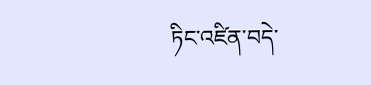ཏིང་འཛིན་བདེ་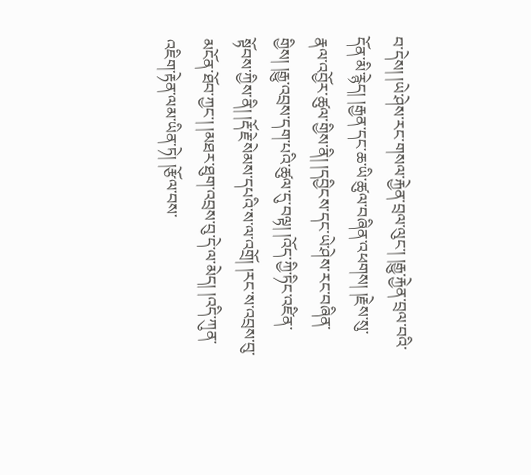བ་དེས། །ཡེ་ཤེས་རང་གསལ་རྐྱེན་བྲལ་ལུང་། །རྒྱུ་རྐྱེན་བྲལ་བའི་དོན་མི་རྙེད། །རྒྱན་དང་ཆ་ཡི་ཚུལ་བཞིན་འཕགས། །རྗེས་སུ་རྣལ་འབྱོར་ཚུལ་གྱིས་ནི། །དབྱིངས་དང་ཡེ་ཤེས་རང་བཞིན་གྱིས། །རྒྱུ་འབྲས་དག་པའི་ཚུལ་དུ་བལྟ། །འོད་ཀྱི་ཏིང་འཛིན་སྟོབས་ཀྱིས་ནི། །རྡོ་རྗེ་སེམས་དཔའི་ས་ལ་འགྲོ། །རང་ས་འབྲས་བུ་མངོན་ཐོབ་ཀྱང་། །མཐར་ཐུག་འབྲས་བུ་དེ་ལ་མེད། །འདི་ཀུན་འཇིག་རྟེན་ལམ་ཡིན་ཏེ། །རྩོལ་བས་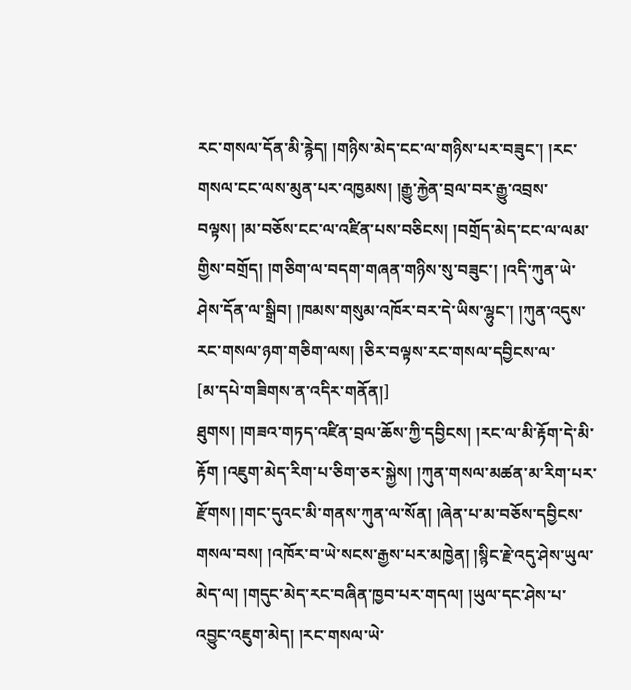རང་གསལ་དོན་མི་རྙེད། །གཉིས་མེད་ངང་ལ་གཉིས་པར་བཟུང་། །རང་གསལ་ངང་ལས་མུན་པར་འཁྱམས། །རྒྱུ་རྐྱེན་བྲལ་བར་རྒྱུ་འབྲས་བལྟས། །མ་བཅོས་ངང་ལ་འཛིན་པས་བཅིངས། །བགྲོད་མེད་ངང་ལ་ལམ་གྱིས་བགྲོད། །གཅིག་ལ་བདག་གཞན་གཉིས་སུ་བཟུང་། །འདི་ཀུན་ཡེ་ཤེས་དོན་ལ་སྒྲིབ། །ཁམས་གསུམ་འཁོར་བར་དེ་ཡིས་ལྷུང་། །ཀུན་འདུས་རང་གསལ་ཉག་གཅིག་ལས། །ཅིར་བལྟས་རང་གསལ་དབྱིངས་ལ་
[མ་དཔེ་གཟིགས་ན་འདིར་གནོན།]
ཐུགས། །གཟའ་གཏད་འཛིན་བྲལ་ཆོས་ཀྱི་དབྱིངས། །རང་ལ་མི་རྟོག་དེ་མི་རྟོག །འཇུག་མེད་རིག་པ་ཅིག་ཅར་སྐྱེས། །ཀུན་གསལ་མཚན་མ་རིག་པར་རྫོགས། །གང་དུའང་མི་གནས་ཀུན་ལ་སོན། །ཞེན་པ་མ་བཅོས་དབྱིངས་གསལ་བས། །འཁོར་བ་ཡེ་སངས་རྒྱས་པར་མཁྱེན། །སྙིང་རྗེ་འདུ་ཤེས་ཡུལ་མེད་ལ། །གདུང་མེད་རང་བཞིན་ཁྱབ་པར་གདལ། །ཡུལ་དང་ཤེས་པ་འབྱུང་འཇུག་མེད། །རང་གསལ་ཡེ་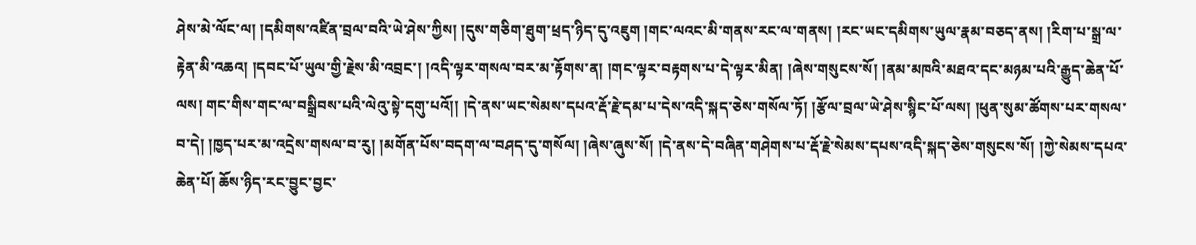ཤེས་མེ་ལོང་ལ། །དམིགས་འཛིན་བྲལ་བའི་ཡེ་ཤེས་ཀྱིས། །དུས་གཅིག་ཐུག་ཕྲད་ཉིད་དུ་འཇུག །གང་ལའང་མི་གནས་རང་ལ་གནས། །རང་ཡང་དམིགས་ཡུལ་རྣམ་བཅད་ནས། །རིག་པ་སྒྲ་ལ་རྟེན་མི་འཆའ། །དབང་པོ་ཡུལ་གྱི་རྗེས་མི་འབྲང་། །འདི་ལྟར་གསལ་བར་མ་རྟོགས་ན། །གང་ལྟར་བརྟགས་པ་དེ་ལྟར་མིན། །ཞེས་གསུངས་སོ། །ནམ་མཁའི་མཐའ་དང་མཉམ་པའི་རྒྱུད་ཆེན་པོ་ལས། གང་གིས་གང་ལ་བསྒྲིབས་པའི་ལེའུ་སྟེ་དགུ་པའོ།། །དེ་ནས་ཡང་སེམས་དཔའ་རྡོ་རྗེ་དམ་པ་དེས་འདི་སྐད་ཅེས་གསོལ་ཏོ། །རྩོལ་བྲལ་ཡེ་ཤེས་སྙིང་པོ་ལས། །ཕུན་སུམ་ཚོགས་པར་གསལ་བ་དེ། །ཁྱད་པར་མ་འདྲེས་གསལ་བ་རུ། །མགོན་པོས་བདག་ལ་བཤད་དུ་གསོལ། །ཞེས་ཞུས་སོ། །དེ་ནས་དེ་བཞིན་གཤེགས་པ་རྡོ་རྗེ་སེམས་དཔས་འདི་སྐད་ཅེས་གསུངས་སོ། །ཀྱེ་སེམས་དཔའ་ཆེན་པོ། ཆོས་ཉིད་རང་བྱུང་བྱང་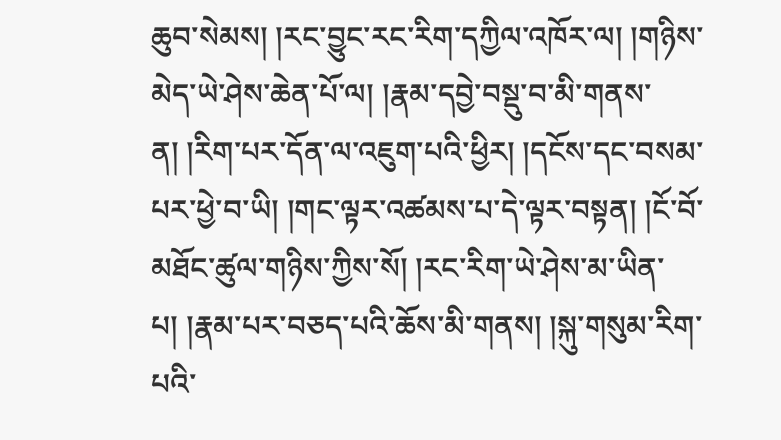ཆུབ་སེམས། །རང་བྱུང་རང་རིག་དཀྱིལ་འཁོར་ལ། །གཉིས་མེད་ཡེ་ཤེས་ཆེན་པོ་ལ། །རྣམ་དབྱེ་བསྡུ་བ་མི་གནས་ན། །རིག་པར་དོན་ལ་འཇུག་པའི་ཕྱིར། །དངོས་དང་བསམ་པར་ཕྱེ་བ་ཡི། །གང་ལྟར་འཚམས་པ་དེ་ལྟར་བསྟན། །ངོ་བོ་མཐོང་ཚུལ་གཉིས་ཀྱིས་སོ། །རང་རིག་ཡེ་ཤེས་མ་ཡིན་པ། །རྣམ་པར་བཅད་པའི་ཆོས་མི་གནས། །སྐུ་གསུམ་རིག་པའི་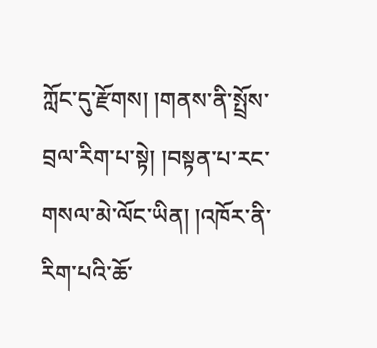ཀློང་དུ་རྫོགས། །གནས་ནི་སྤྲོས་བྲལ་རིག་པ་སྟེ། །བསྟན་པ་རང་གསལ་མེ་ལོང་ཡིན། །འཁོར་ནི་རིག་པའི་ཆོ་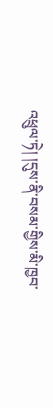འཕྲུལ་ཏེ། །དུས་ནི་བསམ་གྱིས་མི་ཁྱབ་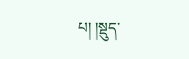པ། །སྡུད་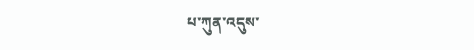པ་ཀུན་འདུས་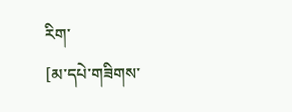རིག་
[མ་དཔེ་གཟིགས་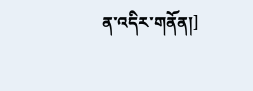ན་འདིར་གནོན།]